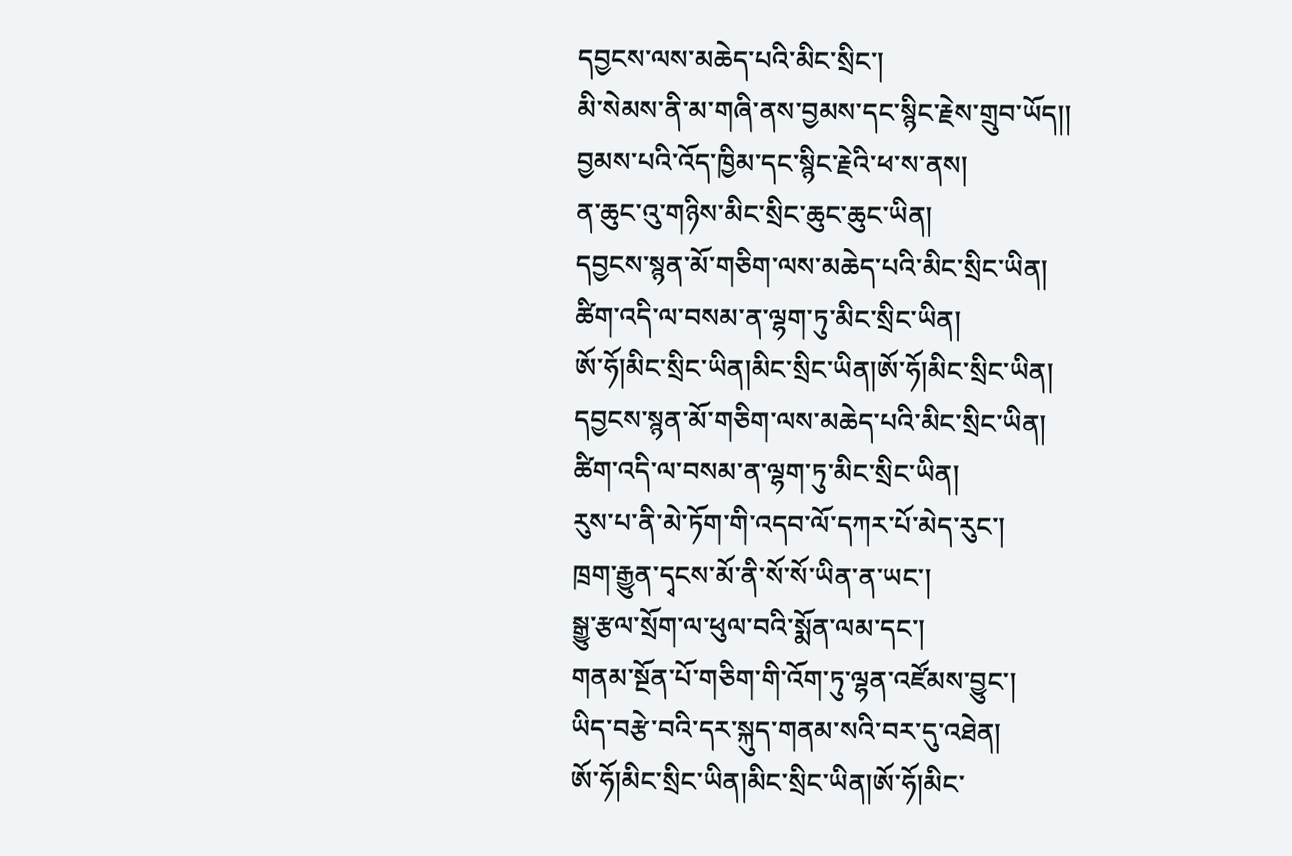དབྱངས་ལས་མཆེད་པའི་མིང་སྲིང་།
མི་སེམས་ནི་མ་གཞི་ནས་བྱམས་དང་སྙིང་རྗེས་གྲུབ་ཡོད།།
བྱམས་པའི་འོད་ཁྱིམ་དང་སྙིང་རྗེའི་ཕ་ས་ནས།
ན་ཆུང་འུ་གཉིས་མིང་སྲིང་ཆུང་ཆུང་ཡིན།
དབྱངས་སྙན་མོ་གཅིག་ལས་མཆེད་པའི་མིང་སྲིང་ཡིན།
ཚིག་འདི་ལ་བསམ་ན་ལྷག་ཏུ་མིང་སྲིང་ཡིན།
ཨོ་ཧོ།མིང་སྲིང་ཡིན།མིང་སྲིང་ཡིན།ཨོ་ཧོ།མིང་སྲིང་ཡིན།
དབྱངས་སྙན་མོ་གཅིག་ལས་མཆེད་པའི་མིང་སྲིང་ཡིན།
ཚིག་འདི་ལ་བསམ་ན་ལྷག་ཏུ་མིང་སྲིང་ཡིན།
རུས་པ་ནི་མེ་ཏོག་གི་འདབ་ལོ་དཀར་པོ་མེད་རུང་།
ཁྲག་རྒྱུན་དྭངས་མོ་ནི་སོ་སོ་ཡིན་ན་ཡང་།
སྒྱུ་རྩལ་སྲོག་ལ་ཕུལ་བའི་སྨོན་ལམ་དང་།
གནམ་སྔོན་པོ་གཅིག་གི་འོག་ཏུ་ལྷན་འཛོམས་བྱུང་།
ཡིད་བརྩེ་བའི་དར་སྐུད་གནམ་སའི་བར་དུ་འཐེན།
ཨོ་ཧོ།མིང་སྲིང་ཡིན།མིང་སྲིང་ཡིན།ཨོ་ཧོ།མིང་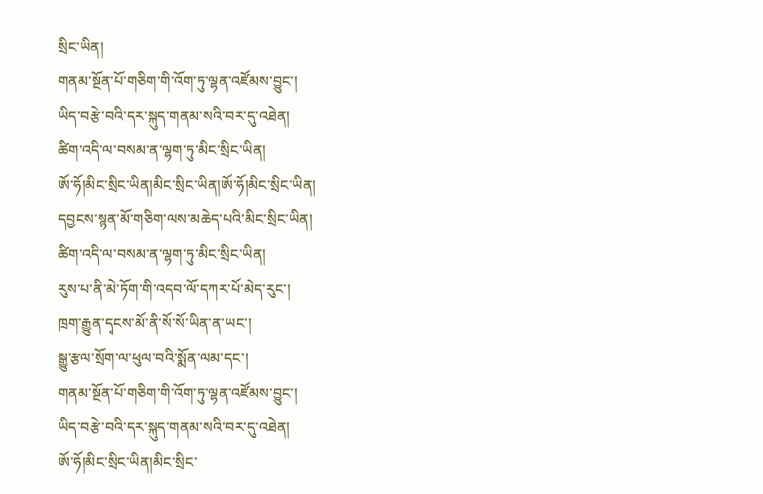སྲིང་ཡིན།
གནམ་སྔོན་པོ་གཅིག་གི་འོག་ཏུ་ལྷན་འཛོམས་བྱུང་།
ཡིད་བརྩེ་བའི་དར་སྐུད་གནམ་སའི་བར་དུ་འཐེན།
ཚིག་འདི་ལ་བསམ་ན་ལྷག་ཏུ་མིང་སྲིང་ཡིན།
ཨོ་ཧོ།མིང་སྲིང་ཡིན།མིང་སྲིང་ཡིན།ཨོ་ཧོ།མིང་སྲིང་ཡིན།
དབྱངས་སྙན་མོ་གཅིག་ལས་མཆེད་པའི་མིང་སྲིང་ཡིན།
ཚིག་འདི་ལ་བསམ་ན་ལྷག་ཏུ་མིང་སྲིང་ཡིན།
རུས་པ་ནི་མེ་ཏོག་གི་འདབ་ལོ་དཀར་པོ་མེད་རུང་།
ཁྲག་རྒྱུན་དྭངས་མོ་ནི་སོ་སོ་ཡིན་ན་ཡང་།
སྒྱུ་རྩལ་སྲོག་ལ་ཕུལ་བའི་སྨོན་ལམ་དང་།
གནམ་སྔོན་པོ་གཅིག་གི་འོག་ཏུ་ལྷན་འཛོམས་བྱུང་།
ཡིད་བརྩེ་བའི་དར་སྐུད་གནམ་སའི་བར་དུ་འཐེན།
ཨོ་ཧོ།མིང་སྲིང་ཡིན།མིང་སྲིང་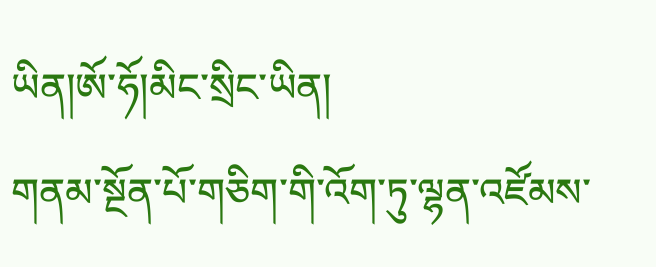ཡིན།ཨོ་ཧོ།མིང་སྲིང་ཡིན།
གནམ་སྔོན་པོ་གཅིག་གི་འོག་ཏུ་ལྷན་འཛོམས་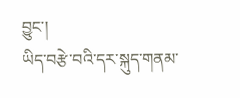བྱུང་།
ཡིད་བརྩེ་བའི་དར་སྐུད་གནམ་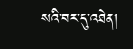སའི་བར་དུ་འཐེན།